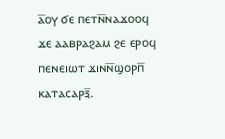ⲁ̅ⲟⲩ ϭⲉ ⲡⲉⲧⲛ̅ⲛⲁϫⲟⲟϥ ϫⲉ ⲁⲁⲃⲣⲁϩⲁⲙ ϩⲉ ⲉⲣⲟϥ ⲡⲉⲛⲉⲓⲱⲧ ϫⲓⲛⲛ̅ϣⲟⲣⲡ̅ ⲕⲁⲧⲁⲥⲁⲣⲝ̅.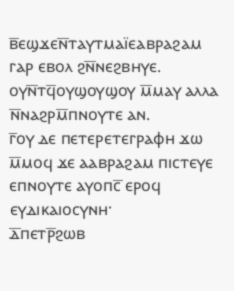ⲃ̅ⲉϣϫⲉⲛ̅ⲧⲁⲩⲧⲙⲁⲓ̈ⲉⲁⲃⲣⲁϩⲁⲙ ⲅⲁⲣ ⲉⲃⲟⲗ ϩⲛ̅ⲛⲉϩⲃⲏⲩⲉ. ⲟⲩⲛ̅ⲧϥ̅ⲟⲩϣⲟⲩϣⲟⲩ ⲙ̅ⲙⲁⲩ ⲁⲗⲗⲁ ⲛ̅ⲛⲁϩⲣⲙ̅ⲡⲛⲟⲩⲧⲉ ⲁⲛ.
ⲅ̅ⲟⲩ ⲇⲉ ⲡⲉⲧⲉⲣⲉⲧⲉⲅⲣⲁⲫⲏ ϫⲱ ⲙ̅ⲙⲟϥ ϫⲉ ⲁⲁⲃⲣⲁϩⲁⲙ ⲡⲓⲥⲧⲉⲩⲉ ⲉⲡⲛⲟⲩⲧⲉ ⲁⲩⲟⲡⲥ̅ ⲉⲣⲟϥ ⲉⲩⲇⲓⲕⲁⲓⲟⲥⲩⲛⲏ·
ⲇ̅ⲡⲉⲧⲣ̅ϩⲱⲃ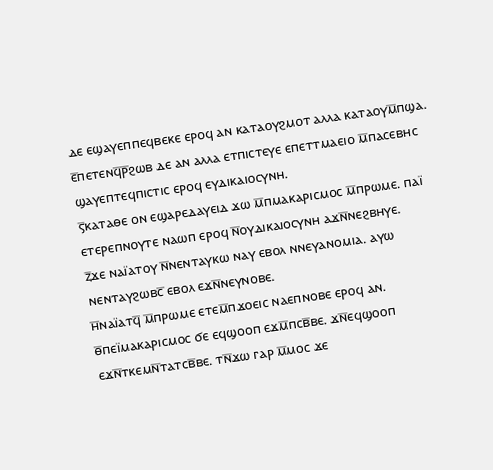ⲇⲉ ⲉϣⲁⲩⲉⲡⲡⲉϥⲃⲉⲕⲉ ⲉⲣⲟϥ ⲁⲛ ⲕⲁⲧⲁⲟⲩϩⲙⲟⲧ ⲁⲗⲗⲁ ⲕⲁⲧⲁⲟⲩⲙ̅ⲡϣⲁ.
ⲉ̅ⲡⲉⲧⲉⲛϥ̅ⲣ̅ϩⲱⲃ ⲇⲉ ⲁⲛ ⲁⲗⲗⲁ ⲉⲧⲡⲓⲥⲧⲉⲩⲉ ⲉⲡⲉⲧⲧⲙⲁⲉⲓⲟ ⲙ̅ⲡⲁⲥⲉⲃⲏⲥ ϣⲁⲩⲉⲡⲧⲉϥⲡⲓⲥⲧⲓⲥ ⲉⲣⲟϥ ⲉⲩⲇⲓⲕⲁⲓⲟⲥⲩⲛⲏ.
ⲋ̅ⲕⲁⲧⲁⲑⲉ ⲟⲛ ⲉϣⲁⲣⲉⲇⲁⲩⲉⲓⲇ ϫⲱ ⲙ̅ⲡⲙⲁⲕⲁⲣⲓⲥⲙⲟⲥ ⲙ̅ⲡⲣⲱⲙⲉ. ⲡⲁⲓ̈ ⲉⲧⲉⲣⲉⲡⲛⲟⲩⲧⲉ ⲛⲁⲱⲡ ⲉⲣⲟϥ ⲛ̅ⲟⲩⲇⲓⲕⲁⲓⲟⲥⲩⲛⲏ ⲁϫⲛ̅ⲛⲉϩⲃⲏⲩⲉ.
ⲍ̅ϫⲉ ⲛⲁⲓ̈ⲁⲧⲟⲩ ⲛ̅ⲛⲉⲛⲧⲁⲩⲕⲱ ⲛⲁⲩ ⲉⲃⲟⲗ ⲛⲛⲉⲩⲁⲛⲟⲙⲓⲁ. ⲁⲩⲱ ⲛⲉⲛⲧⲁⲩϩⲱⲃⲥ̅ ⲉⲃⲟⲗ ⲉϫⲛ̅ⲛⲉⲩⲛⲟⲃⲉ.
ⲏ̅ⲛⲁⲓ̈ⲁⲧϥ̅ ⲙ̅ⲡⲣⲱⲙⲉ ⲉⲧⲉⲙ̅ⲡϫⲟⲉⲓⲥ ⲛⲁⲉⲡⲛⲟⲃⲉ ⲉⲣⲟϥ ⲁⲛ.
ⲑ̅ⲡⲉⲓ̈ⲙⲁⲕⲁⲣⲓⲥⲙⲟⲥ ϭⲉ ⲉϥϣⲟⲟⲡ ⲉϫⲙ̅ⲡⲥⲃ̅ⲃⲉ. ϫⲛ̅ⲉϥϣⲟⲟⲡ ⲉϫⲛ̅ⲧⲕⲉⲙⲛ̅ⲧⲁⲧⲥⲃ̅ⲃⲉ. ⲧⲛ̅ϫⲱ ⲅⲁⲣ ⲙ̅ⲙⲟⲥ ϫⲉ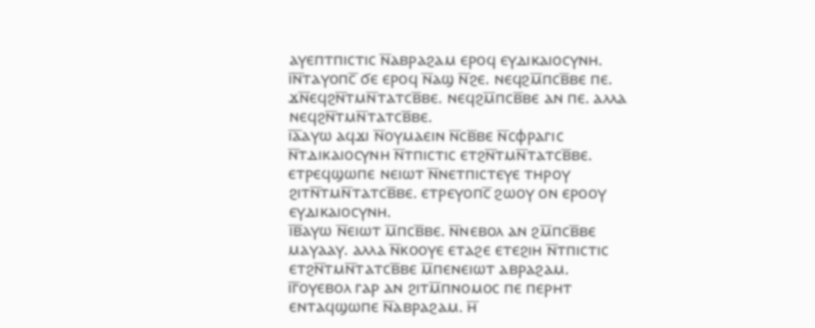ⲁⲩⲉⲡⲧⲡⲓⲥⲧⲓⲥ ⲛ̅ⲁⲃⲣⲁϩⲁⲙ ⲉⲣⲟϥ ⲉⲩⲇⲓⲕⲁⲓⲟⲥⲩⲛⲏ.
ⲓ̅ⲛ̅ⲧⲁⲩⲟⲡⲥ̅ ϭⲉ ⲉⲣⲟϥ ⲛ̅ⲁϣ ⲛ̅ϩⲉ. ⲛⲉϥϩⲙ̅ⲡⲥⲃ̅ⲃⲉ ⲡⲉ. ϫⲛ̅ⲉϥϩⲛ̅ⲧⲙⲛ̅ⲧⲁⲧⲥⲃ̅ⲃⲉ. ⲛⲉϥϩⲙ̅ⲡⲥⲃ̅ⲃⲉ ⲁⲛ ⲡⲉ. ⲁⲗⲗⲁ ⲛⲉϥϩⲛ̅ⲧⲙⲛ̅ⲧⲁⲧⲥⲃ̅ⲃⲉ.
ⲓ̅ⲁ̅ⲁⲩⲱ ⲁϥϫⲓ ⲛ̅ⲟⲩⲙⲁⲉⲓⲛ ⲛ̅ⲥⲃ̅ⲃⲉ ⲛ̅ⲥⲫⲣⲁⲅⲓⲥ ⲛ̅ⲧⲇⲓⲕⲁⲓⲟⲥⲩⲛⲏ ⲛ̅ⲧⲡⲓⲥⲧⲓⲥ ⲉⲧϩⲛ̅ⲧⲙⲛ̅ⲧⲁⲧⲥⲃ̅ⲃⲉ. ⲉⲧⲣⲉϥϣⲱⲡⲉ ⲛⲉⲓⲱⲧ ⲛ̅ⲛⲉⲧⲡⲓⲥⲧⲉⲩⲉ ⲧⲏⲣⲟⲩ ϩⲓⲧⲛ̅ⲧⲙⲛ̅ⲧⲁⲧⲥⲃ̅ⲃⲉ. ⲉⲧⲣⲉⲩⲟⲡⲥ̅ ϩⲱⲟⲩ ⲟⲛ ⲉⲣⲟⲟⲩ ⲉⲩⲇⲓⲕⲁⲓⲟⲥⲩⲛⲏ.
ⲓ̅ⲃ̅ⲁⲩⲱ ⲛ̅ⲉⲓⲱⲧ ⲙ̅ⲡⲥⲃ̅ⲃⲉ. ⲛ̅ⲛⲉⲃⲟⲗ ⲁⲛ ϩⲙ̅ⲡⲥⲃ̅ⲃⲉ ⲙⲁⲩⲁⲁⲩ. ⲁⲗⲗⲁ ⲛ̅ⲕⲟⲟⲩⲉ ⲉⲧⲁϩⲉ ⲉⲧⲉϩⲓⲏ ⲛ̅ⲧⲡⲓⲥⲧⲓⲥ ⲉⲧϩⲛ̅ⲧⲙⲛ̅ⲧⲁⲧⲥⲃ̅ⲃⲉ ⲙ̅ⲡⲉⲛⲉⲓⲱⲧ ⲁⲃⲣⲁϩⲁⲙ.
ⲓ̅ⲅ̅ⲟⲩⲉⲃⲟⲗ ⲅⲁⲣ ⲁⲛ ϩⲓⲧⲙ̅ⲡⲛⲟⲙⲟⲥ ⲡⲉ ⲡⲉⲣⲏⲧ ⲉⲛⲧⲁϥϣⲱⲡⲉ ⲛ̅ⲁⲃⲣⲁϩⲁⲙ. ⲏ̅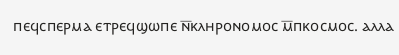ⲡⲉϥⲥⲡⲉⲣⲙⲁ ⲉⲧⲣⲉϥϣⲱⲡⲉ ⲛ̅ⲕⲗⲏⲣⲟⲛⲟⲙⲟⲥ ⲙ̅ⲡⲕⲟⲥⲙⲟⲥ. ⲁⲗⲗⲁ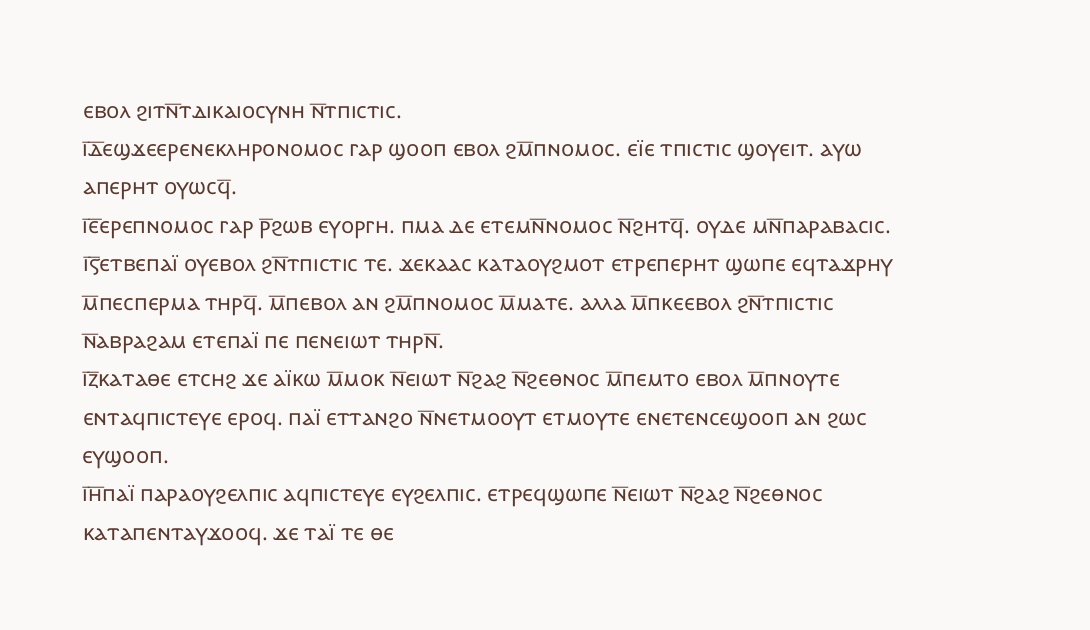ⲉⲃⲟⲗ ϩⲓⲧⲛ̅ⲧⲇⲓⲕⲁⲓⲟⲥⲩⲛⲏ ⲛ̅ⲧⲡⲓⲥⲧⲓⲥ.
ⲓ̅ⲇ̅ⲉϣϫⲉⲉⲣⲉⲛⲉⲕⲗⲏⲣⲟⲛⲟⲙⲟⲥ ⲅⲁⲣ ϣⲟⲟⲡ ⲉⲃⲟⲗ ϩⲙ̅ⲡⲛⲟⲙⲟⲥ. ⲉⲓ̈ⲉ ⲧⲡⲓⲥⲧⲓⲥ ϣⲟⲩⲉⲓⲧ. ⲁⲩⲱ ⲁⲡⲉⲣⲏⲧ ⲟⲩⲱⲥϥ̅.
ⲓ̅ⲉ̅ⲉⲣⲉⲡⲛⲟⲙⲟⲥ ⲅⲁⲣ ⲣ̅ϩⲱⲃ ⲉⲩⲟⲣⲅⲏ. ⲡⲙⲁ ⲇⲉ ⲉⲧⲉⲙⲛ̅ⲛⲟⲙⲟⲥ ⲛ̅ϩⲏⲧϥ̅. ⲟⲩⲇⲉ ⲙⲛ̅ⲡⲁⲣⲁⲃⲁⲥⲓⲥ.
ⲓ̅ⲋ̅ⲉⲧⲃⲉⲡⲁⲓ̈ ⲟⲩⲉⲃⲟⲗ ϩⲛ̅ⲧⲡⲓⲥⲧⲓⲥ ⲧⲉ. ϫⲉⲕⲁⲁⲥ ⲕⲁⲧⲁⲟⲩϩⲙⲟⲧ ⲉⲧⲣⲉⲡⲉⲣⲏⲧ ϣⲱⲡⲉ ⲉϥⲧⲁϫⲣⲏⲩ ⲙ̅ⲡⲉⲥⲡⲉⲣⲙⲁ ⲧⲏⲣϥ̅. ⲙ̅ⲡⲉⲃⲟⲗ ⲁⲛ ϩⲙ̅ⲡⲛⲟⲙⲟⲥ ⲙ̅ⲙⲁⲧⲉ. ⲁⲗⲗⲁ ⲙ̅ⲡⲕⲉⲉⲃⲟⲗ ϩⲛ̅ⲧⲡⲓⲥⲧⲓⲥ ⲛ̅ⲁⲃⲣⲁϩⲁⲙ ⲉⲧⲉⲡⲁⲓ̈ ⲡⲉ ⲡⲉⲛⲉⲓⲱⲧ ⲧⲏⲣⲛ̅.
ⲓ̅ⲍ̅ⲕⲁⲧⲁⲑⲉ ⲉⲧⲥⲏϩ ϫⲉ ⲁⲓ̈ⲕⲱ ⲙ̅ⲙⲟⲕ ⲛ̅ⲉⲓⲱⲧ ⲛ̅ϩⲁϩ ⲛ̅ϩⲉⲑⲛⲟⲥ ⲙ̅ⲡⲉⲙⲧⲟ ⲉⲃⲟⲗ ⲙ̅ⲡⲛⲟⲩⲧⲉ ⲉⲛⲧⲁϥⲡⲓⲥⲧⲉⲩⲉ ⲉⲣⲟϥ. ⲡⲁⲓ̈ ⲉⲧⲧⲁⲛϩⲟ ⲛ̅ⲛⲉⲧⲙⲟⲟⲩⲧ ⲉⲧⲙⲟⲩⲧⲉ ⲉⲛⲉⲧⲉⲛⲥⲉϣⲟⲟⲡ ⲁⲛ ϩⲱⲥ ⲉⲩϣⲟⲟⲡ.
ⲓ̅ⲏ̅ⲡⲁⲓ̈ ⲡⲁⲣⲁⲟⲩϩⲉⲗⲡⲓⲥ ⲁϥⲡⲓⲥⲧⲉⲩⲉ ⲉⲩϩⲉⲗⲡⲓⲥ. ⲉⲧⲣⲉϥϣⲱⲡⲉ ⲛ̅ⲉⲓⲱⲧ ⲛ̅ϩⲁϩ ⲛ̅ϩⲉⲑⲛⲟⲥ ⲕⲁⲧⲁⲡⲉⲛⲧⲁⲩϫⲟⲟϥ. ϫⲉ ⲧⲁⲓ̈ ⲧⲉ ⲑⲉ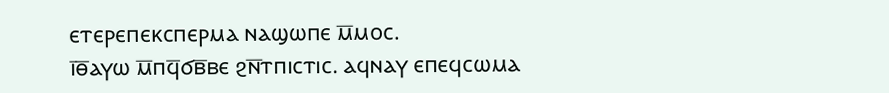ⲉⲧⲉⲣⲉⲡⲉⲕⲥⲡⲉⲣⲙⲁ ⲛⲁϣⲱⲡⲉ ⲙ̅ⲙⲟⲥ.
ⲓ̅ⲑ̅ⲁⲩⲱ ⲙ̅ⲡϥ̅ϭⲃ̅ⲃⲉ ϩⲛ̅ⲧⲡⲓⲥⲧⲓⲥ. ⲁϥⲛⲁⲩ ⲉⲡⲉϥⲥⲱⲙⲁ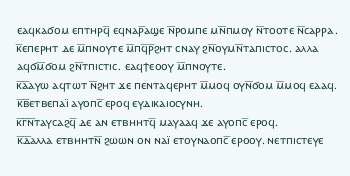ⲉⲁϥⲕⲁϭⲟⲙ ⲉⲡⲧⲏⲣϥ̅ ⲉϥⲛⲁⲣ̅ⲁϣⲉ ⲛ̅ⲣⲟⲙⲡⲉ ⲙⲛ̅ⲡⲙⲟⲩ ⲛ̅ⲧⲟⲟⲧⲉ ⲛ̅ⲥⲁⲣⲣⲁ.
ⲕ̅ⲉⲡⲉⲣⲏⲧ ⲇⲉ ⲙ̅ⲡⲛⲟⲩⲧⲉ ⲙ̅ⲡϥ̅ⲣ̅ϩⲏⲧ ⲥⲛⲁⲩ ϩⲛ̅ⲟⲩⲙⲛ̅ⲧⲁⲡⲓⲥⲧⲟⲥ. ⲁⲗⲗⲁ ⲁϥϭⲙ̅ϭⲟⲙ ϩⲛ̅ⲧⲡⲓⲥⲧⲓⲥ. ⲉⲁϥϯⲉⲟⲟⲩ ⲙ̅ⲡⲛⲟⲩⲧⲉ.
ⲕ̅ⲁ̅ⲁⲩⲱ ⲁϥⲧⲱⲧ ⲛ̅ϩⲏⲧ ϫⲉ ⲡⲉⲛⲧⲁϥⲉⲣⲏⲧ ⲙ̅ⲙⲟϥ ⲟⲩⲛ̅ϭⲟⲙ ⲙ̅ⲙⲟϥ ⲉⲁⲁϥ.
ⲕ̅ⲃ̅ⲉⲧⲃⲉⲡⲁⲓ̈ ⲁⲩⲟⲡⲥ̅ ⲉⲣⲟϥ ⲉⲩⲇⲓⲕⲁⲓⲟⲥⲩⲛⲏ.
ⲕ̅ⲅ̅ⲛ̅ⲧⲁⲩⲥⲁϩϥ̅ ⲇⲉ ⲁⲛ ⲉⲧⲃⲏⲏⲧϥ̅ ⲙⲁⲩⲁⲁϥ ϫⲉ ⲁⲩⲟⲡⲥ̅ ⲉⲣⲟϥ.
ⲕ̅ⲇ̅ⲁⲗⲗⲁ ⲉⲧⲃⲏⲏⲧⲛ̅ ϩⲱⲱⲛ ⲟⲛ ⲛⲁⲓ̈ ⲉⲧⲟⲩⲛⲁⲟⲡⲥ̅ ⲉⲣⲟⲟⲩ. ⲛⲉⲧⲡⲓⲥⲧⲉⲩⲉ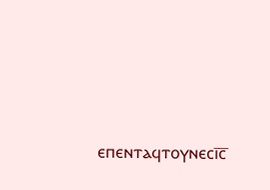ⲉⲡⲉⲛⲧⲁϥⲧⲟⲩⲛⲉⲥⲓ̅ⲥ̅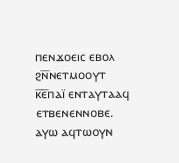ⲡⲉⲛϫⲟⲉⲓⲥ ⲉⲃⲟⲗ ϩⲛ̅ⲛⲉⲧⲙⲟⲟⲩⲧ
ⲕ̅ⲉ̅ⲡⲁⲓ̈ ⲉⲛⲧⲁⲩⲧⲁⲁϥ ⲉⲧⲃⲉⲛⲉⲛⲛⲟⲃⲉ. ⲁⲩⲱ ⲁϥⲧⲱⲟⲩⲛ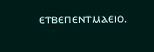ⲉⲧⲃⲉⲡⲉⲛⲧⲙⲁⲉⲓⲟ.